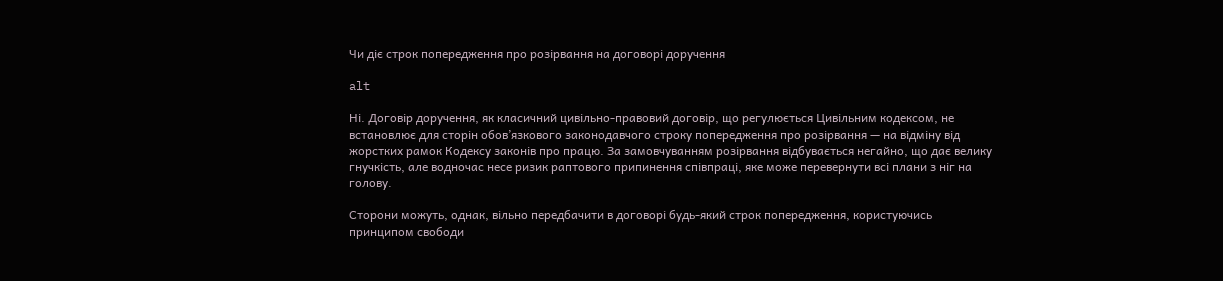Чи діє строк попередження про розірвання на договорі доручення

alt

Ні. Договір доручення, як класичний цивільно-правовий договір, що регулюється Цивільним кодексом, не встановлює для сторін обов’язкового законодавчого строку попередження про розірвання — на відміну від жорстких рамок Кодексу законів про працю. За замовчуванням розірвання відбувається негайно, що дає велику гнучкість, але водночас несе ризик раптового припинення співпраці, яке може перевернути всі плани з ніг на голову.

Сторони можуть, однак, вільно передбачити в договорі будь-який строк попередження, користуючись принципом свободи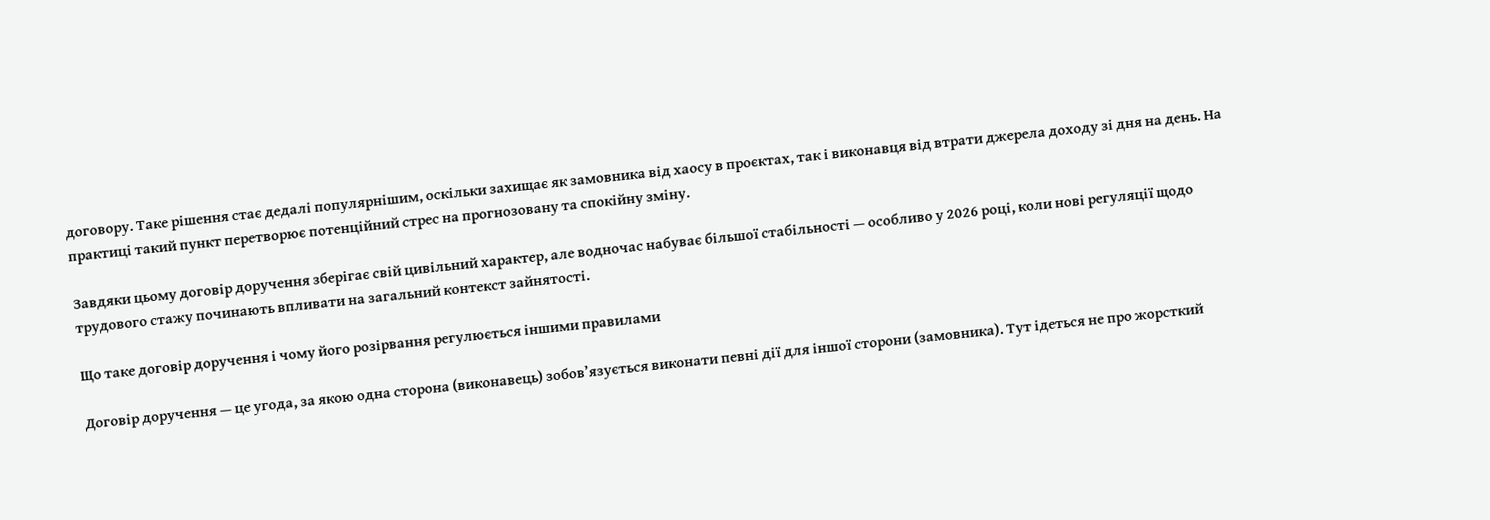договору. Таке рішення стає дедалі популярнішим, оскільки захищає як замовника від хаосу в проєктах, так і виконавця від втрати джерела доходу зі дня на день. На практиці такий пункт перетворює потенційний стрес на прогнозовану та спокійну зміну.

Завдяки цьому договір доручення зберігає свій цивільний характер, але водночас набуває більшої стабільності — особливо у 2026 році, коли нові регуляції щодо трудового стажу починають впливати на загальний контекст зайнятості.

Що таке договір доручення і чому його розірвання регулюється іншими правилами

Договір доручення — це угода, за якою одна сторона (виконавець) зобов’язується виконати певні дії для іншої сторони (замовника). Тут ідеться не про жорсткий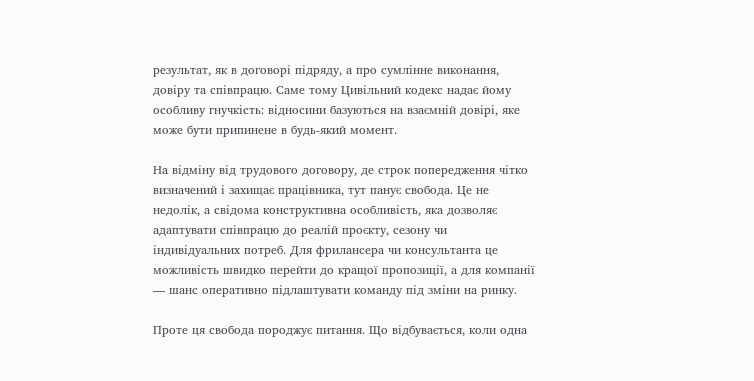результат, як в договорі підряду, а про сумлінне виконання, довіру та співпрацю. Саме тому Цивільний кодекс надає йому особливу гнучкість: відносини базуються на взаємній довірі, яке може бути припинене в будь-який момент.

На відміну від трудового договору, де строк попередження чітко визначений і захищає працівника, тут панує свобода. Це не недолік, а свідома конструктивна особливість, яка дозволяє адаптувати співпрацю до реалій проєкту, сезону чи індивідуальних потреб. Для фрилансера чи консультанта це можливість швидко перейти до кращої пропозиції, а для компанії — шанс оперативно підлаштувати команду під зміни на ринку.

Проте ця свобода породжує питання. Що відбувається, коли одна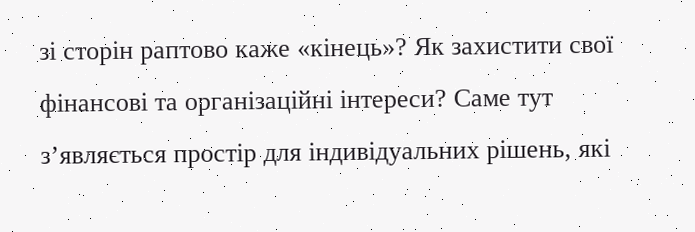зі сторін раптово каже «кінець»? Як захистити свої фінансові та організаційні інтереси? Саме тут з’являється простір для індивідуальних рішень, які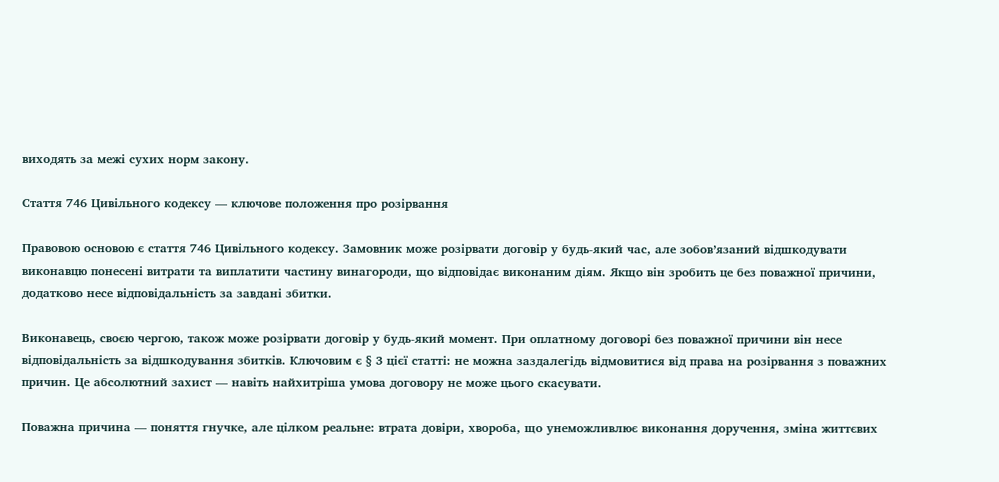виходять за межі сухих норм закону.

Стаття 746 Цивільного кодексу — ключове положення про розірвання

Правовою основою є стаття 746 Цивільного кодексу. Замовник може розірвати договір у будь-який час, але зобов’язаний відшкодувати виконавцю понесені витрати та виплатити частину винагороди, що відповідає виконаним діям. Якщо він зробить це без поважної причини, додатково несе відповідальність за завдані збитки.

Виконавець, своєю чергою, також може розірвати договір у будь-який момент. При оплатному договорі без поважної причини він несе відповідальність за відшкодування збитків. Ключовим є § 3 цієї статті: не можна заздалегідь відмовитися від права на розірвання з поважних причин. Це абсолютний захист — навіть найхитріша умова договору не може цього скасувати.

Поважна причина — поняття гнучке, але цілком реальне: втрата довіри, хвороба, що унеможливлює виконання доручення, зміна життєвих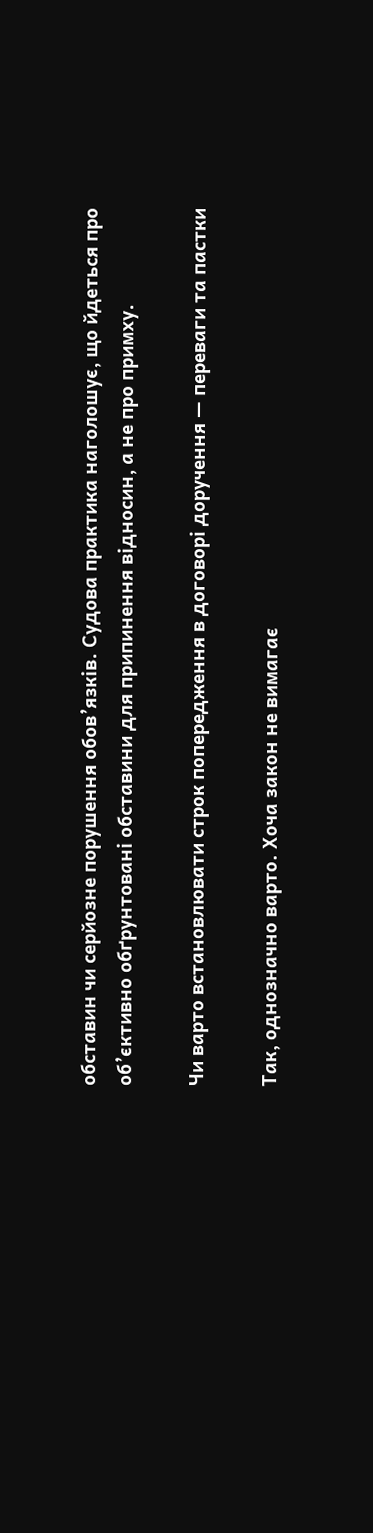обставин чи серйозне порушення обов’язків. Судова практика наголошує, що йдеться про об’єктивно обґрунтовані обставини для припинення відносин, а не про примху.

Чи варто встановлювати строк попередження в договорі доручення — переваги та пастки

Так, однозначно варто. Хоча закон не вимагає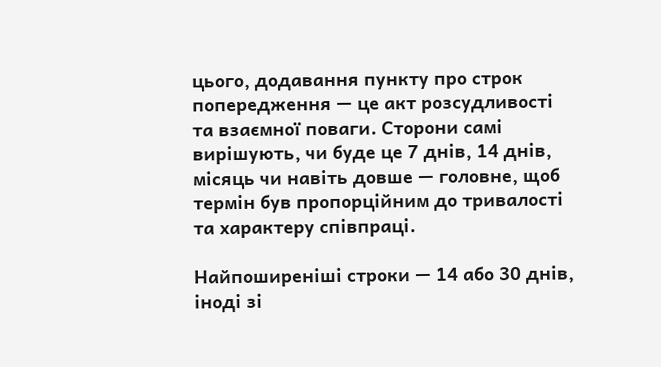цього, додавання пункту про строк попередження — це акт розсудливості та взаємної поваги. Сторони самі вирішують, чи буде це 7 днів, 14 днів, місяць чи навіть довше — головне, щоб термін був пропорційним до тривалості та характеру співпраці.

Найпоширеніші строки — 14 або 30 днів, іноді зі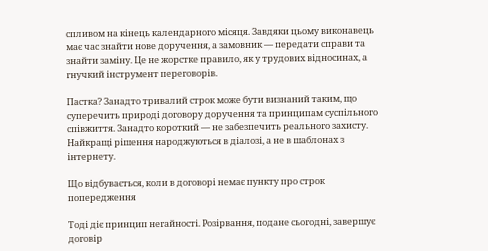спливом на кінець календарного місяця. Завдяки цьому виконавець має час знайти нове доручення, а замовник — передати справи та знайти заміну. Це не жорстке правило, як у трудових відносинах, а гнучкий інструмент переговорів.

Пастка? Занадто тривалий строк може бути визнаний таким, що суперечить природі договору доручення та принципам суспільного співжиття. Занадто короткий — не забезпечить реального захисту. Найкращі рішення народжуються в діалозі, а не в шаблонах з інтернету.

Що відбувається, коли в договорі немає пункту про строк попередження

Тоді діє принцип негайності. Розірвання, подане сьогодні, завершує договір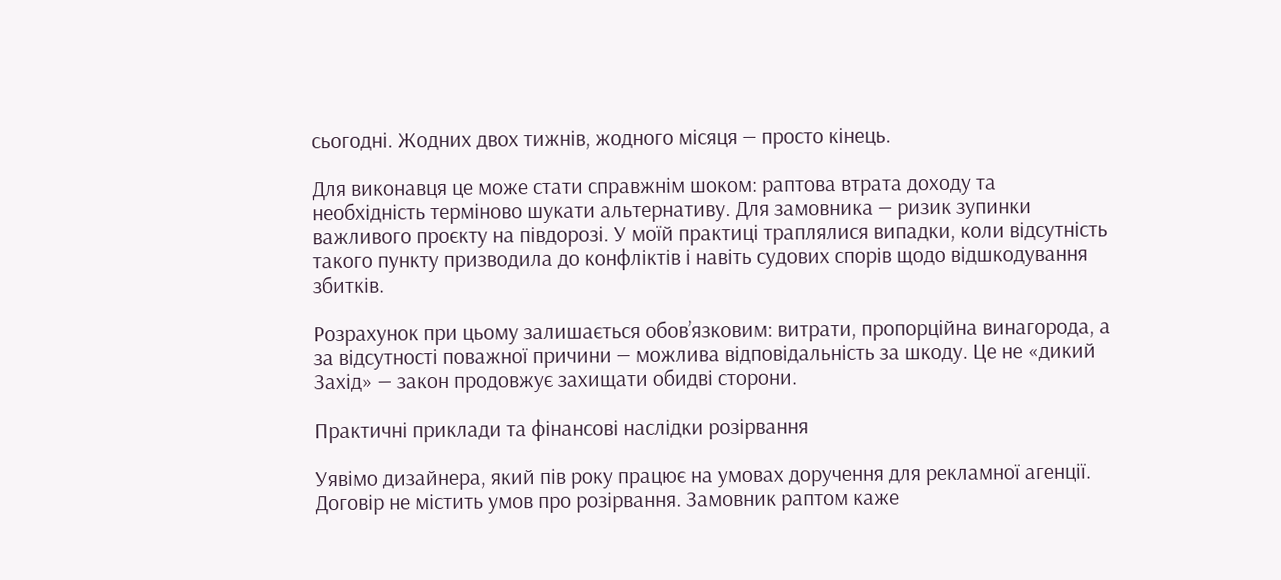сьогодні. Жодних двох тижнів, жодного місяця — просто кінець.

Для виконавця це може стати справжнім шоком: раптова втрата доходу та необхідність терміново шукати альтернативу. Для замовника — ризик зупинки важливого проєкту на півдорозі. У моїй практиці траплялися випадки, коли відсутність такого пункту призводила до конфліктів і навіть судових спорів щодо відшкодування збитків.

Розрахунок при цьому залишається обов’язковим: витрати, пропорційна винагорода, а за відсутності поважної причини — можлива відповідальність за шкоду. Це не «дикий Захід» — закон продовжує захищати обидві сторони.

Практичні приклади та фінансові наслідки розірвання

Уявімо дизайнера, який пів року працює на умовах доручення для рекламної агенції. Договір не містить умов про розірвання. Замовник раптом каже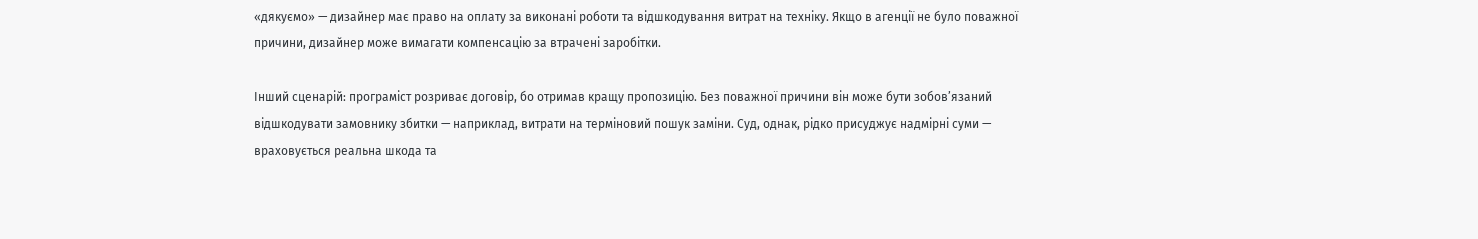«дякуємо» — дизайнер має право на оплату за виконані роботи та відшкодування витрат на техніку. Якщо в агенції не було поважної причини, дизайнер може вимагати компенсацію за втрачені заробітки.

Інший сценарій: програміст розриває договір, бо отримав кращу пропозицію. Без поважної причини він може бути зобов’язаний відшкодувати замовнику збитки — наприклад, витрати на терміновий пошук заміни. Суд, однак, рідко присуджує надмірні суми — враховується реальна шкода та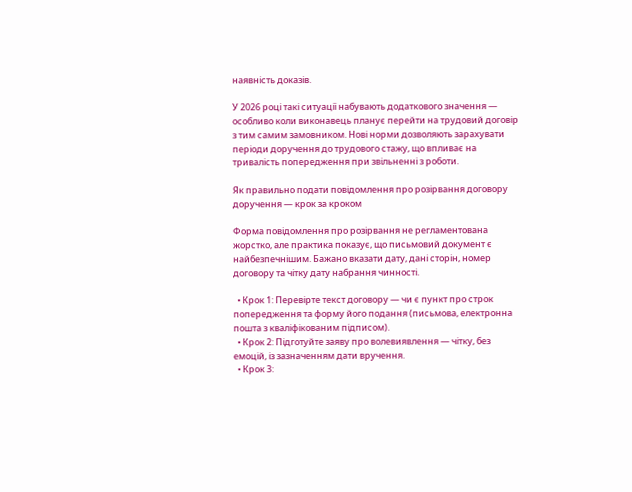наявність доказів.

У 2026 році такі ситуації набувають додаткового значення — особливо коли виконавець планує перейти на трудовий договір з тим самим замовником. Нові норми дозволяють зарахувати періоди доручення до трудового стажу, що впливає на тривалість попередження при звільненні з роботи.

Як правильно подати повідомлення про розірвання договору доручення — крок за кроком

Форма повідомлення про розірвання не регламентована жорстко, але практика показує, що письмовий документ є найбезпечнішим. Бажано вказати дату, дані сторін, номер договору та чітку дату набрання чинності.

  • Крок 1: Перевірте текст договору — чи є пункт про строк попередження та форму його подання (письмова, електронна пошта з кваліфікованим підписом).
  • Крок 2: Підготуйте заяву про волевиявлення — чітку, без емоцій, із зазначенням дати вручення.
  • Крок 3: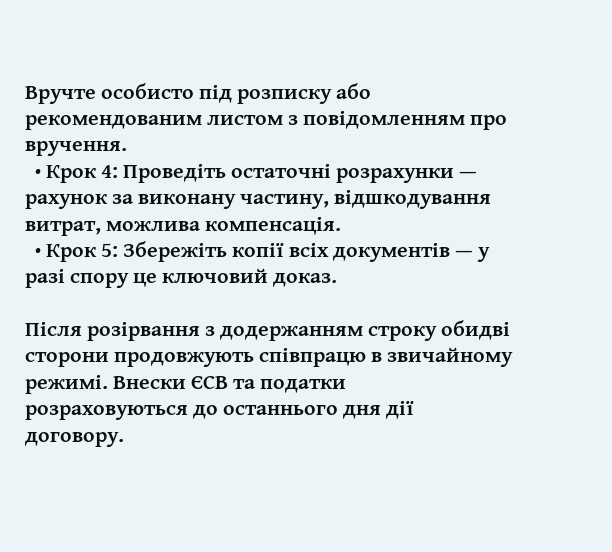Вручте особисто під розписку або рекомендованим листом з повідомленням про вручення.
  • Крок 4: Проведіть остаточні розрахунки — рахунок за виконану частину, відшкодування витрат, можлива компенсація.
  • Крок 5: Збережіть копії всіх документів — у разі спору це ключовий доказ.

Після розірвання з додержанням строку обидві сторони продовжують співпрацю в звичайному режимі. Внески ЄСВ та податки розраховуються до останнього дня дії договору.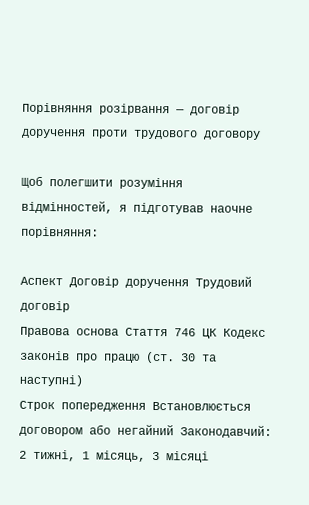Порівняння розірвання — договір доручення проти трудового договору

Щоб полегшити розуміння відмінностей, я підготував наочне порівняння:

Аспект Договір доручення Трудовий договір
Правова основа Стаття 746 ЦК Кодекс законів про працю (ст. 30 та наступні)
Строк попередження Встановлюється договором або негайний Законодавчий: 2 тижні, 1 місяць, 3 місяці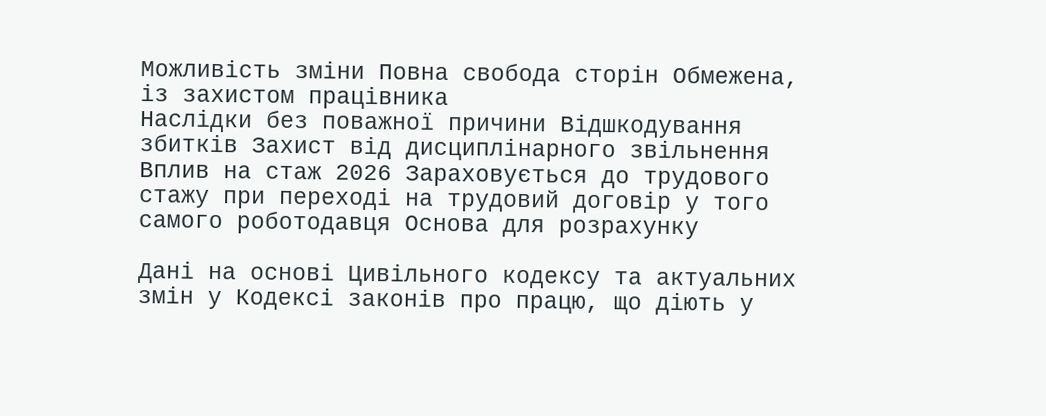Можливість зміни Повна свобода сторін Обмежена, із захистом працівника
Наслідки без поважної причини Відшкодування збитків Захист від дисциплінарного звільнення
Вплив на стаж 2026 Зараховується до трудового стажу при переході на трудовий договір у того самого роботодавця Основа для розрахунку

Дані на основі Цивільного кодексу та актуальних змін у Кодексі законів про працю, що діють у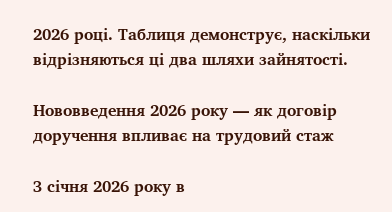2026 році. Таблиця демонструє, наскільки відрізняються ці два шляхи зайнятості.

Нововведення 2026 року — як договір доручення впливає на трудовий стаж

З січня 2026 року в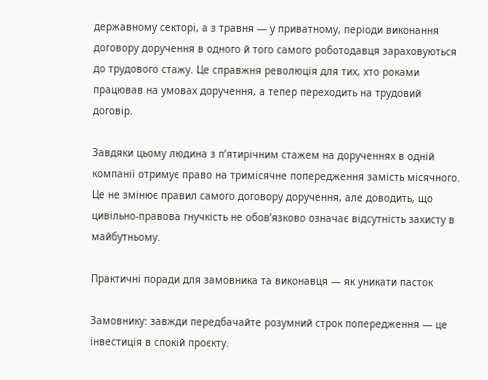державному секторі, а з травня — у приватному, періоди виконання договору доручення в одного й того самого роботодавця зараховуються до трудового стажу. Це справжня революція для тих, хто роками працював на умовах доручення, а тепер переходить на трудовий договір.

Завдяки цьому людина з п’ятирічним стажем на дорученнях в одній компанії отримує право на тримісячне попередження замість місячного. Це не змінює правил самого договору доручення, але доводить, що цивільно-правова гнучкість не обов’язково означає відсутність захисту в майбутньому.

Практичні поради для замовника та виконавця — як уникати пасток

Замовнику: завжди передбачайте розумний строк попередження — це інвестиція в спокій проєкту.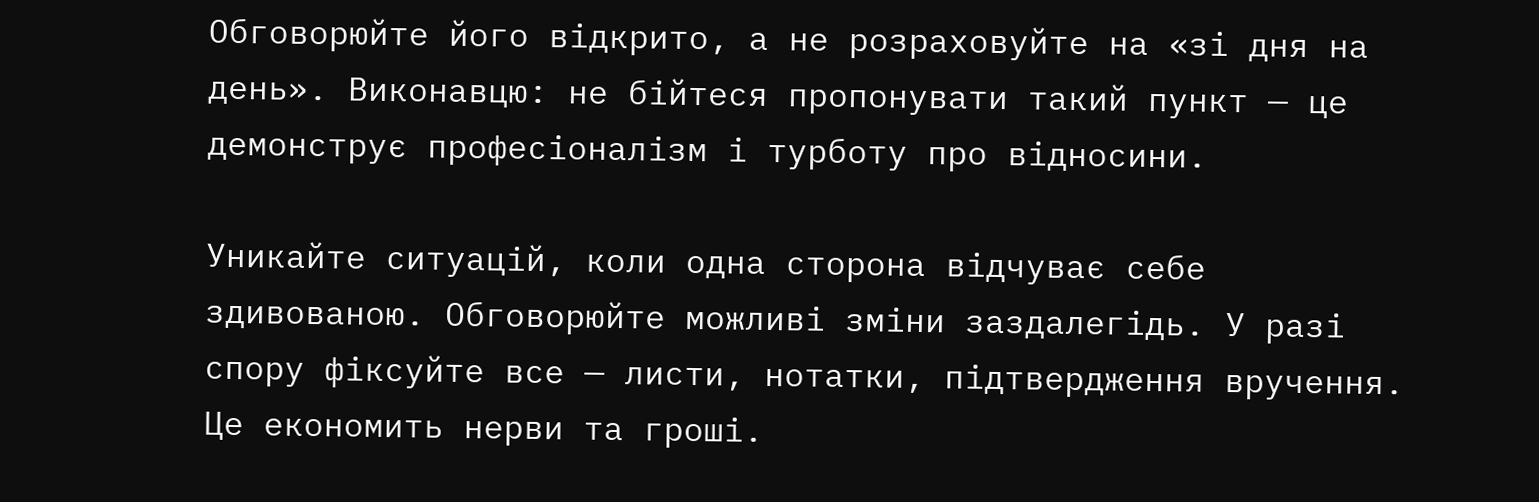Обговорюйте його відкрито, а не розраховуйте на «зі дня на день». Виконавцю: не бійтеся пропонувати такий пункт — це демонструє професіоналізм і турботу про відносини.

Уникайте ситуацій, коли одна сторона відчуває себе здивованою. Обговорюйте можливі зміни заздалегідь. У разі спору фіксуйте все — листи, нотатки, підтвердження вручення. Це економить нерви та гроші.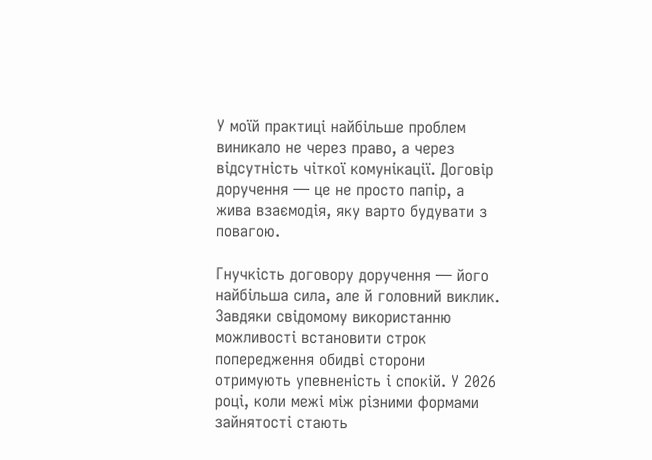У моїй практиці найбільше проблем виникало не через право, а через відсутність чіткої комунікації. Договір доручення — це не просто папір, а жива взаємодія, яку варто будувати з повагою.

Гнучкість договору доручення — його найбільша сила, але й головний виклик. Завдяки свідомому використанню можливості встановити строк попередження обидві сторони отримують упевненість і спокій. У 2026 році, коли межі між різними формами зайнятості стають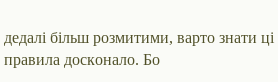дедалі більш розмитими, варто знати ці правила досконало. Бо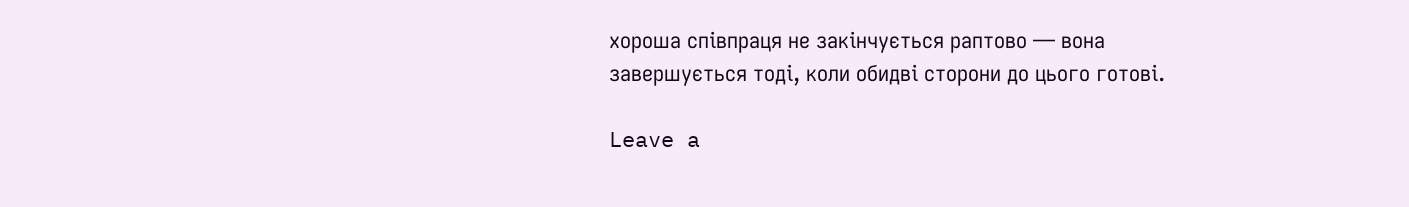хороша співпраця не закінчується раптово — вона завершується тоді, коли обидві сторони до цього готові.

Leave a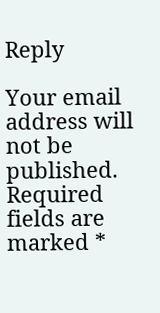Reply

Your email address will not be published. Required fields are marked *